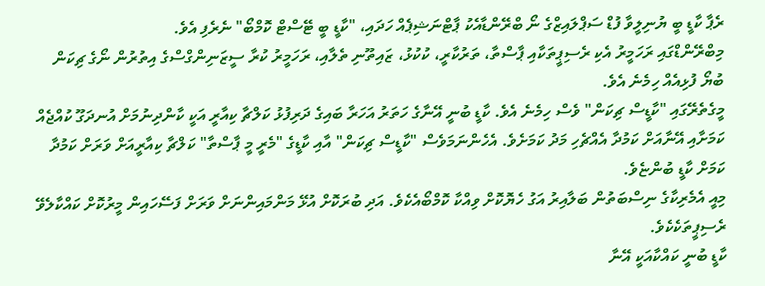ރެޕާ ކާޑީ ބީ ޔުނިލީވާ ފުޑް ސަޕްލައިޒްގެ ނޯ ބްރޭންޑާއެކު ޕާޓްނަޝިޕެއް ހަދައި، "ކާޑީ ބީ ޓޭސްޓް ކޮމްބޯ" ނެރެފި އެވެ.
މިބްރޭންޑްގައި ރަހަމީރު އެކި ރެސިޕީތަކާއި ޕާސްތާ، ތަރުކާރީ، ކުކުޅު، ޒައިތޫނި ތެލާއި، ރަހަމީރު ކުރާ ސީޒަނިންގްސްގެ އިތުރުން ނޯގެ ޗިކަން ބުޔޯ ފުޅިއެއް ހިމެނެ އެވެ.
މީގެތެރޭގައި "ކާޑީސް ޗިކަން" ވެސް ހިމެނެ އެވެ. ކާޑީ ބުނީ އޭނާގެ ހަތަރު އަހަރާ ބައިގެ ދަރިފުޅު ކަލްޗާ ކިއާރީ އަކީ ކާންދިނުމަށް އުނދަގޫ ކުއްޖެއް ކަމަށާއި އޭނާއަށް ކަމުދާ އެއްޗެހި މަދު ކަމަށެވެ. އެހެންނަމަވެސް "ކާޑީސް ޗިކަން" އާއި ކާޑީގެ "މެރީ މީ ޕާސްތާ" ކަލްޗާ ކިއާރީއަށް ވަރަށް ކަމުދާ ކަމަށް ކާޑީ ބުންޏެވެ.
މިއީ އެމެރިކާގެ ނިސްބަތުން ބަލާއިރު އަގު ހެޔޮކޮށް ވިއްކާ ކޮމްބޯއެކެވެ. އަދި ބުރަކޮށް އުޅޭ މަންމައިންނަށް ވަރަށް ފަސޭހައިން މީރުކޮށް ކައްކާލެވޭ ރެސިޕީތަކެކެވެ.
ކާޑީ ބުނީ ކައްކާއަކީ އޭނާ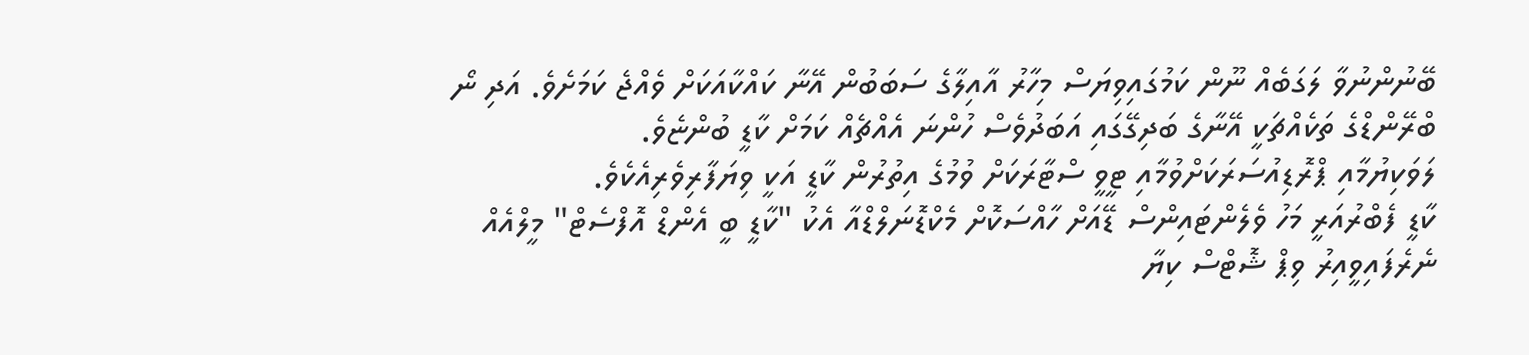ބޭނުންނުވާ ލަގަބެއް ނޫން ކަމުގައިވިޔަސް މިހާރު އާއިލާގެ ސަބަބުން އޭނާ ކައްކާއަކަށް ވެއްޖެ ކަމަށެވެ. އަދި ނޯ ބްރޭންޑްގެ ތަކެއްޗަކީ އޭނާގެ ބަދިގޭގައި އަބަދުވެސް ހުންނަ އެއްޗެއް ކަމަށް ކާޑީ ބުންޏެވެ.
ލަވަކިޔުމާއި ޕްރޮޑިއުސަރަކަށްވުމާއި ޓީވީ ސްޓާރަކަށް ވުމުގެ އިތުރުން ކާޑީ އަކީ ވިޔަފާރިވެރިއެކެވެ.
ކާޑީ ފެބްރުއަރީ މަހު ވެލެންޓައިންސް ޑޭއަށް ހާއްސަކޮށް މެކްޑޮނަލްޑްއާ އެކު "ކާޑީ ބީ އެންޑް އޮފްސެޓް" މީލްއެއް ނެރެފައިވީއިރު ވިޕް ޝޮޓްސް ކިޔާ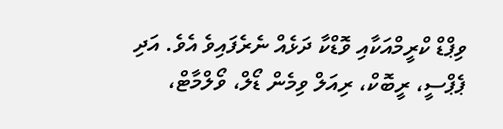ވިޕްޑް ކްރީމްއަކާއި ވޮޑްކާ ދަޅެއް ނެރެފައިވެ އެވެ. އަދި ޕެޕްސީ، ރީބޮކް، ރިއަލް ވިމެން ޑޯލް، ވޯލްމާޓް،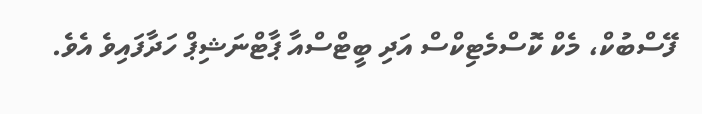ފޭސްބުކް، މެކް ކޮސްމެޓިކްސް އަދި ބީޓްސްއާ ޕާޓްނަޝިޕް ހަދާފައިވެ އެވެ.